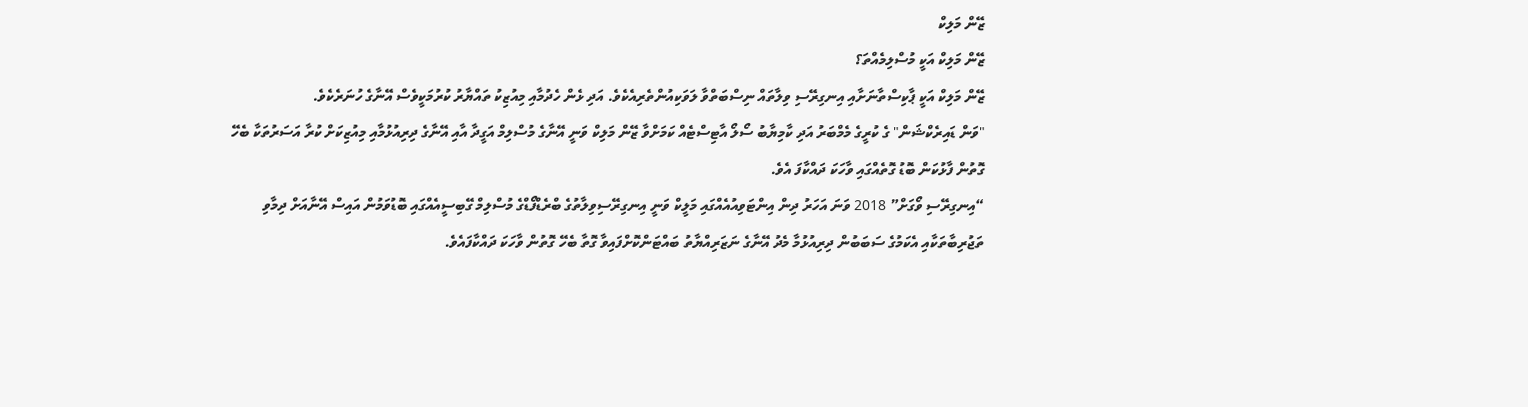ޒޭން މަލިކް
ޒޭން މަލިކް އަކީ މުސްލިމެއްތަ؟
ޒޭން މަލިކް އަކީ ޕާކިސްތާނަށާއި އިނގިރޭސި ވިލާތައް ނިސްބަތްވާ ލަވަކިއުންތެރިއެކެވެ. އަދި ޅެން ހެދުމާއި މިއުޒިކު ތައްޔާރު ކުރުމަކީވެސް އޭނާގެ ހުނަރެކެވެ.
"ވަން ޑައިރެކްޝަން" ގެ ކުރީގެ މެމްބަރު އަދި ކާމިޔާބު ސޯލޯ އާޓިސްޓެއް ކަމަށްވާ ޒޭން މަލިކް ވަނީ އޭނާގެ މުސްލިމް އަގީދާ އާއި އޭނާގެ ދިރިއުޅުމާއި މިއުޒިކަށް ކުރާ އަސަރުތަކާ ބެހޭ ގޮތުން ފާޅުކަން ބޮޑު ގޮތެއްގައި ވާހަކަ ދައްކާފަ އެވެ.
“އިނގިރޭސި ވޯގަށް” 2018 ވަނަ އަހަރު ދިން އިންޓަވިއުއެއްގައި މަލީކް ވަނީ އިނގިރޭސިވިލާތުގެ ބްރެޑްފޯޑްގެ މުސްލިމް ގޭބިސީއެއްގައި ބޮޑުވަމުން އައިސް އޭނާއަށް ދިމާވި ތަޖުރިބާތަކާއި އެކަމުގެ ސަބަބުން ދިރިއުޅުމާ މެދު އޭނާގެ ނަޒަރިއްޔާތު ބައްޓަންކޮށްފައިވާ ގޮތާ ބެހޭ ގޮތުން ވާހަކަ ދައްކާފައެވެ.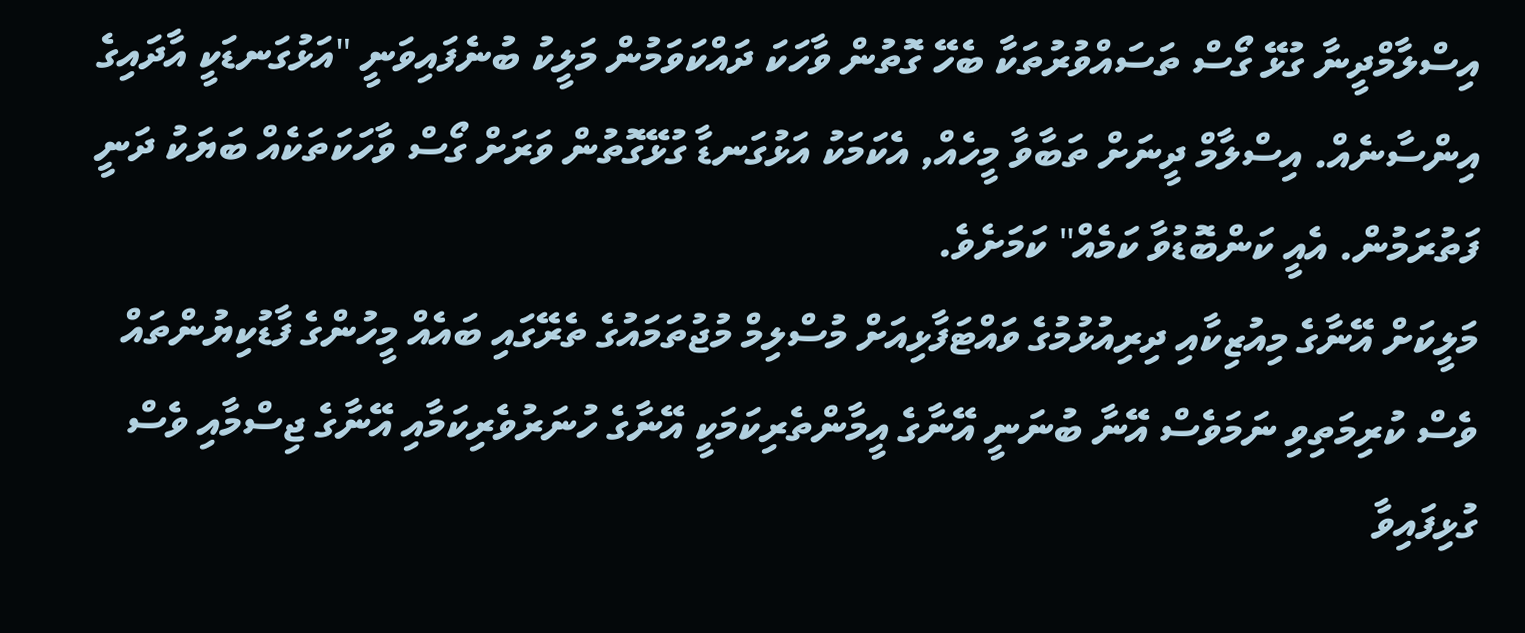އިސްލާމްދީނާ ގުޅޭ ގޯސް ތަސައްވުރުތަކާ ބެހޭ ގޮތުން ވާހަކަ ދައްކަވަމުން މަލީކު ބުނެފައިވަނީ "އަޅުގަނޑަކީ އާދައިގެ އިންސާނެއް. އިސްލާމް ދީނަށް ތަބާވާ މީހެއް, އެކަމަކު އަޅުގަނޑާ ގުޅޭގޮތުން ވަރަށް ގޯސް ވާހަކަތަކެއް ބަޔަކު ދަނީ ފަތުރަމުން. އެއީ ކަންބޮޑުވާ ކަމެއް" ކަމަށެވެ.
މަލީކަށް އޭނާގެ މިއުޒިކާއި ދިރިއުޅުމުގެ ވައްޓަފާޅިއަށް މުސްލިމް މުޖުތަމައުގެ ތެރޭގައި ބައެއް މީހުންގެ ފާޑުކިޔުންތައް ވެސް ކުރިމަތިވި ނަމަވެސް އޭނާ ބުނަނީ އޭނާގެ އީމާންތެރިކަމަކީ އޭނާގެ ހުނަރުވެރިކަމާއި އޭނާގެ ޖިސްމާއި ވެސް ގުޅިފައިވާ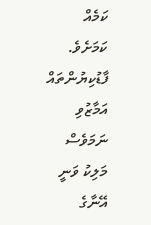ކަމެއް ކަމަށެވެ.
ފާޑުކިޔުންތައް އަމާޒުވި ނަމަވެސް މަލިކު ވަނީ އޭނާގެ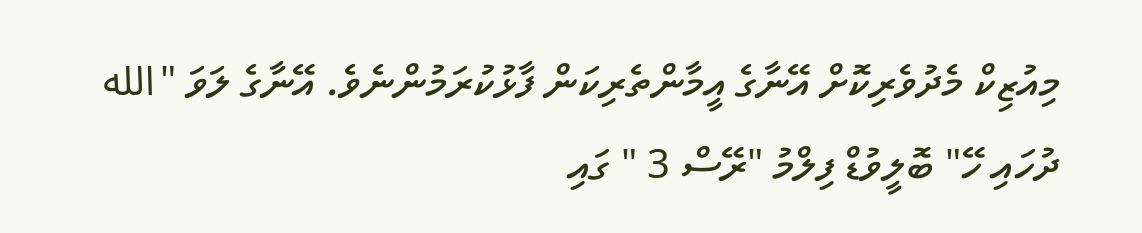މިއުޒިކް މެދުވެރިކޮށް އޭނާގެ އީމާންތެރިކަން ފާޅުކުރަމުންނެވެ. އޭނާގެ ލަވަ "الله ދުހައި ހޭ" ބޮލީވުޑް ފިލްމު "ރޭސް 3 " ގައި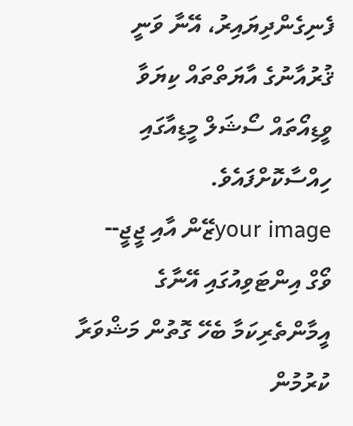ފެނިގެންދިޔައިރު، އޭނާ ވަނީ ޤުރުއާނުގެ އާޔަތްތައް ކިޔަވާ ވީޑިއޯތައް ސޯޝަލް މީޑިއާގައި ހިއްސާކޮށްފައެވެ.
your imageޒޭން އާއި ޖީޖީ--
ވޯގް އިންޓަވިއުގައި އޭނާގެ އީމާންތެރިކަމާ ބެހޭ ގޮތުން މަޝްވަރާ ކުރުމުން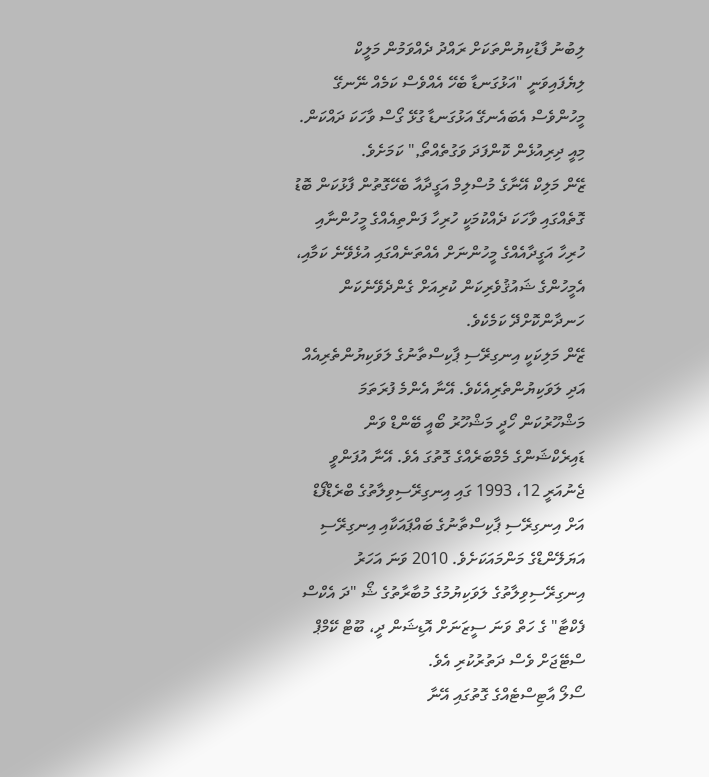ލިބުނު ފާޑުކިޔުންތަކަށް ރައްދު ދެއްވަމުން މަލީކް ލިޔެފައިވަނީ "އަޅުގަނޑާ ބެހޭ އެއްވެސް ކަމެއް ނޭނގޭ މީހުންވެސް އެބައެނގޭ އަޅުގަނޑާ ގުޅޭ ގޯސް ވާހަކަ ދައްކަން. މިއީ ދިރިއުޅެން ކޮންފަދަ ވަގުތެއްތޯ," ކަމަށެވެ.
ޒޭން މަލިކް އޭނާގެ މުސްލިމް އަގީދާއާ ބެހޭގޮތުން ފާޅުކަން ބޮޑު ގޮތެއްގައި ވާހަކަ ދެއްކުމަކީ ހުރިހާ ފަންތިއެއްގެ މީހުންނާއި ހުރިހާ އަގީދާއެއްގެ މީހުންނަށް އެއްތަނެއްގައި އުޅެވޭނެ ކަމާއި، އެމީހުންގެ ޝައުޤުވެރިކަން ކުރިއަށް ގެންދެވޭނެކަން ހަނދާންކޮށްދޭ ކަމެކެވެ.
ޒޭން މަލިކަކީ އިނގިރޭސި ޕާކިސްތާނުގެ ލަވަކިޔުންތެރިއެއް އަދި ލަވަކިޔުންތެރިއެކެވެ. އޭނާ އެންމެ ފުރަތަމަ މަޝްހޫރުކަން ހޯދީ މަޝްހޫރު ބޯއީ ބޭންޑް ވަން ޑައިރެކްޝަންގެ މެމްބަރެއްގެ ގޮތުގަ އެވެ. އޭނާ އުފަންވީ ޖެނުއަރީ 12، 1993 ގައި އިނގިރޭސިވިލާތުގެ ބްރެޑްފޯޑް އަށް އިނގިރޭސި ޕާކިސްތާނުގެ ބައްޕައަކާއި އިނގިރޭސި އަޔަލޭންޑްގެ މަންމައަކަށެވެ. 2010 ވަނަ އަހަރު އިނގިރޭސިވިލާތުގެ ލަވަކިޔުމުގެ މުބާރާތުގެ ޝޯ "ދަ އެކްސް ފެކްޓާ" ގެ ހަތް ވަނަ ސީޒަނަށް އޮޑިޝަން ދީ، ބޫޓް ކޭމްޕް ސްޓޭޖަށް ވެސް ދަތުރުކުރި އެވެ.
ސޯލޯ އާޓިސްޓެއްގެ ގޮތުގައި އޭނާ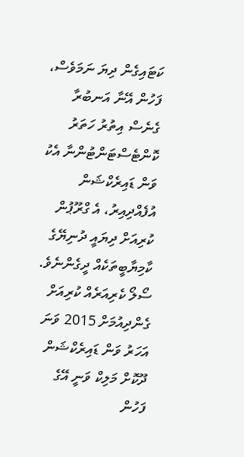ކަޓައިގެން ދިޔަ ނަމަވެސް، ފަހުން އޭނާ އަނބުރާ ގެނެސް އިތުރު ހަތަރު ކޮންޓެސްޓަންޓުންނާ އެކު ވަން ޑައިރެކްޝަން އުފެއްދިއިރު، އެ ގްރޫޕުން ކުރިއަށް ދިޔައީ ދުނިޔޭގެ ކާމިޔާބީތަކެއް ދީގެންނެވެ.
ސޯލޯ ކެރިއަރެއް ކުރިއަށް ގެންދިއުމަށް 2015 ވަނަ އަހަރު ވަން ޑައިރެކްޝަން ދޫކޮށް މަލިކް ވަނީ އޭގެ ފަހުން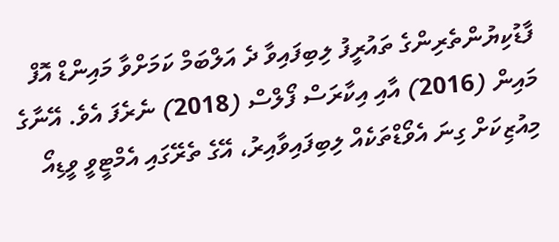ފާޑުކިޔުންތެރިންގެ ތައުރީފު ލިބިފައިވާ ދެ އަލްބަމް ކަމަށްވާ މައިންޑް އޮފް މައިން (2016) އާއި އިކާރަސް ފޯލްސް (2018) ނެރެފަ އެވެ. އޭނާގެ މިއުޒިކަށް ގިނަ އެވޯޑްތަކެއް ލިބިފައިވާއިރު، އޭގެ ތެރޭގައި އެމްޓީވީ ވީޑިއޯ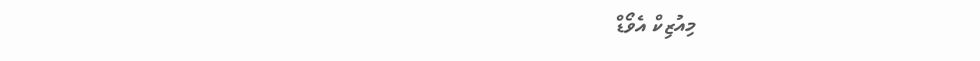މިއުޒިކް އެވޯޑް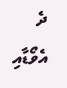ދެ އެވޯޑާއި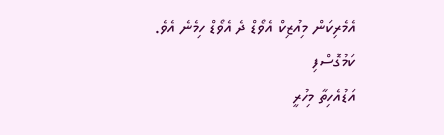އެމެރިކަން މިއުޒިކް އެވޯޑް ދެ އެވޯޑް ހިމެނެ އެވެ.
ކަމުގޮސްފި
އަޑުއެހިތާ މިހުރީ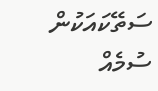ސަތޭކައަކުން ސުމެއް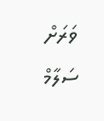ވަރަށް ސަލާމް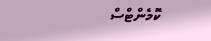ކޮމެންޓްސް